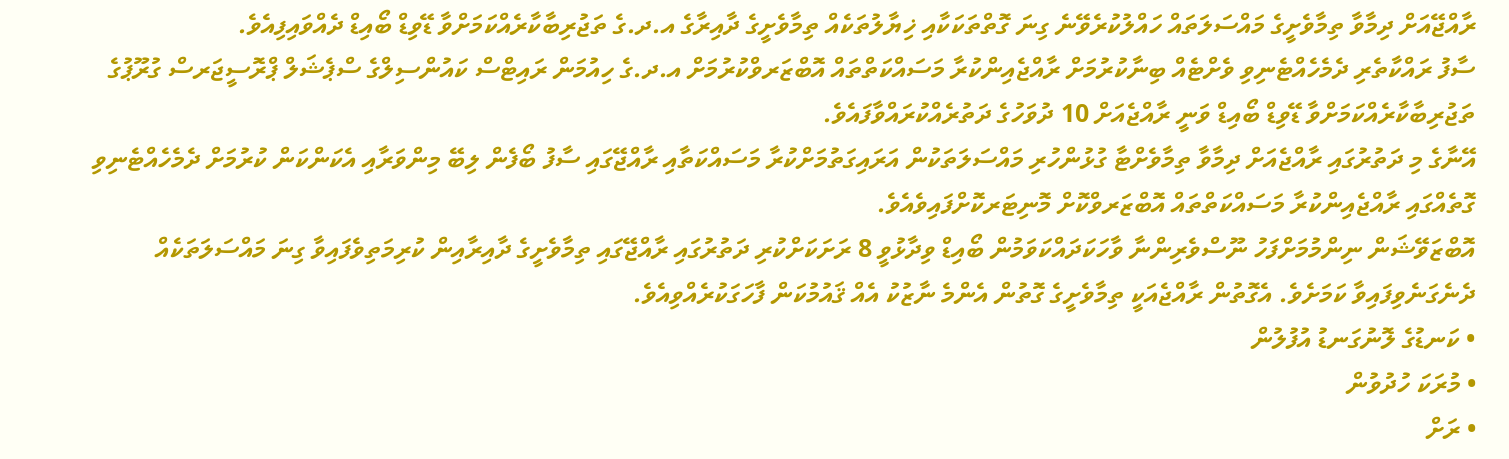ރާއްޖޭއަށް ދިމާވާ ތިމާވެށީގެ މައްސަލަތައް ހައްލުކުރެވޭނެ ގިނަ ގޮތްތަކަކާއި ޚިޔާލުތަކެއް ތިމާވެށީގެ ދާއިރާގެ އ.ދ.ގެ ތަޖުރިބާކާރެއްކަމަށްވާ ޑޭވިޑް ބޯއިޑް ދެއްވައިފިއެވެ.
ސާފު ރައްކާތެރި ދެމެހެއްޓެނިވި ވެށްޓެއް ބިނާކުރުމަށް ރާއްޖެއިންކުރާ މަސައްކަތްތައް އޮބްޒަރވްކުރުމަށް އ.ދ.ގެ ހިއުމަން ރައިޓްސް ކައުންސިލްގެ ސްޕެޝަލް ޕްރޮސީޖަރސް ގުރޫޕުގެ ތަޖުރިބާކާރެއްކަމަށްވާ ޑޭވިޑް ބޯއިޑް ވަނީ ރާއްޖެއަށް 10 ދުވަހުގެ ދަތުރެއްކުރައްވާފައެވެ.
އޭނާގެ މި ދަތުރުގައި ރާއްޖެއަށް ދިމާވާ ތިމާވެށްޓާ ގުޅުންހުރި މައްސަލަތަކުން އަރައިގަތުމަށްކުރާ މަސައްކަތާއި ރާއްޖޭގައި ސާފު ބޯފެން ލިބޭ މިންވަރާއި އެކަންކަން ކުރުމަށް ދެމެހެއްޓެނިވި ގޮތެއްގައި ރާއްޖެއިންކުރާ މަސައްކަތްތައް އޮބްޒަރވްކޮށް މޮނިޓަރކޮށްފައިވެއެވެ.
އޮބްޒަވޭޝަން ނިންމުމަށްފަހު ނޫސްވެރިންނާ ވާހަކަދައްކަވަމުން ބޯއިޑް ވިދާޅުވީ 8 ރަށަކަށްކުރި ދަތުރުގައި ރާއްޖޭގައި ތިމާވެށީގެ ދާއިރާއިން ކުރިމަތިވެފައިވާ ގިނަ މައްސަލަތަކެއް ދެނެގަނެވިފައިވާ ކަމަށެވެ. އެގޮތުން ރާއްޖެއަކީ ތިމާވެށީގެ ގޮތުން އެންމެ ނާޒުކު އެއް ޤައުމުކަން ފާހަގަކުރެއްވިއެވެ.
• ކަނޑުގެ ލޮނުގަނޑު އުފުލުން
• މުރަކަ ހުދުވުން
• ރަށް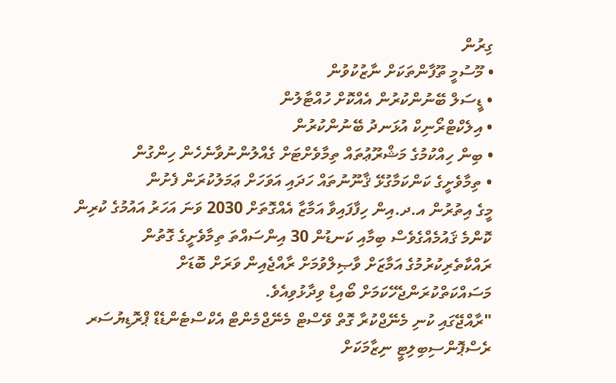ގިރުން
• މޫސުމީ ތޫފާންތަކަށް ނާޒުކުވުން
• ޑީސަލް ބޭނުންކުރުން އެއްކޮށް ހުއްޓާލުން
• އިލެކްޓްރޯނިކް އުޅަނދު ބޭނުންކުރުން
• ބިން ހިއްކުމުގެ މަޝްރޫޢުތައް ތިމާވެށްޓަށް ގެއްލުންނުވާނެހެން ހިންގުން
• ތިމާވެށީގެ ކަންކަމާގުޅޭ ޤާނޫނުތައް ހަދައި އަވަހަށް ޢަމަލުކުރަން ފެށުން
މީގެ އިތުރުން އ.ދ.އިން ހިފާފައިވާ އަމާޒާ އެއްގޮތަށް 2030 ވަނަ އަހަރު އައުމުގެ ކުރިން ކޮންމެ ޤައުމެއްގެވެސް ބިމާއި ކަނޑުން 30 އިންސައްތަ ތިމާވެށީގެ ގޮތުން ރައްކާތެރިކުރުމުގެ އަމާޒަށް ވާޞިލްވުމަށް ރާއްޖެއިން ވަރަށް ބޮޑަށް މަސައްކަތްކުރަންޖެހޭކަމަށް ބޯއިޑް ވިދާޅުވިއެވެ.
"ރާއްޖޭގައި ކުނި މެނޭޖްކުރާ ގޮތް ވޭސްޓް މެނޭޖްމެންޓް އެކްސްޓެންޑެޑް ޕްރޮޑިޔުސަރ ރެސްޕޮންސިބިލިޓީ ނިޒާމަކަށް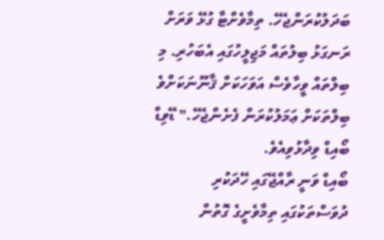ބަދަލުކުރަންޖެހޭ. ތިމާވެށްޓާ ގުޅޭ ވަރަށް ރަނގަޅު ބިލުތައް މަޖިލީހުގައި އެބަހުރި. މި ބިލްތައް ވީހާވެސް އަވަހަކަށް ޤާނޫނަކަށްވެ ބިލްތަކަށް ޢަމަލުކުރަން ފެށެންޖެހޭ." ޑޭވިޑް ބޯއިޑް ވިދާޅުވިއެވެ.
ބޯއިޑް ވަނީ ރާއްޖޭގައި ހޭދަކުރި ދުވަސްތަކުގައި ތިމާވެށީގެ ގޮތުން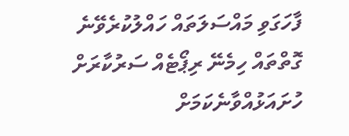ފާހަގަވި މައްސަލަތައް ހައްލުކުރެވޭނެ ގޮތްތައް ހިމެނޭ ރިޕޯޓެއް ސަރުކާރަށް ހުށައަޅުއްވާނެކަމަށް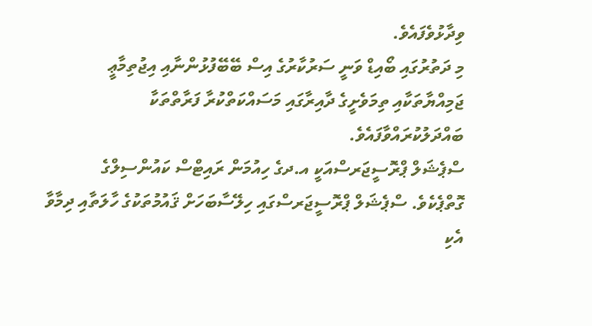ވިދާޅުވެފައެވެ.
މި ދަތުރުގައި ބޯއިޑް ވަނީ ސަރުކާރުގެ އިސް ބޭބޭފުޅުންނާއި އިޖުތިމާޢީ ޖަމިއްޔާތަކާއި ތިމަވެށީގެ ދާއިރާގައި މަސައްކަތްކުރާ ފަރާތްތަކާ ބައްދަލުކުރައްވާފައެވެ.
ސްޕެޝަލް ޕްރޮސީޖަރސްއަކީ އ.ދގެ ހިއުމަން ރައިޓްސް ކައުންސިލްގެ ގޮތްޕެކެވެ. ސްޕެޝަލް ޕްރޮސީޖަރސްގައި ހިލޭސާބަހަށް ޤައުމުތަކުގެ ހާލަތާއި ދިމާވާ އެކި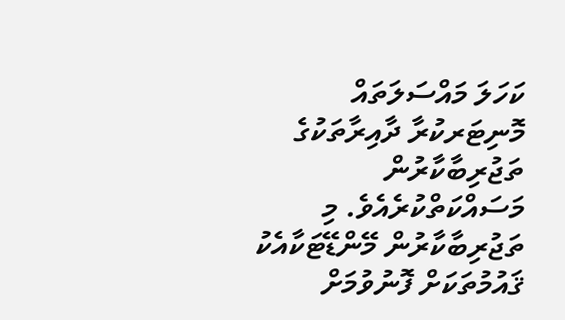ކަހަލަ މައްސަލަތައް މޮނިޓަރކުރާ ދާއިރާތަކުގެ ތަޖުރިބާކާރުން މަސައްކަތްކުރެއެވެ. މި ތަޖުރިބާކާރުން މޭންޑޭޓަކާއެކު ޤައުމުތަކަށް ފޮނުވުމަށް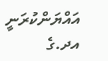އައްޔަންކުރަނީ އދ.ގެ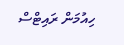ހިއުމަން ރައިޓްސް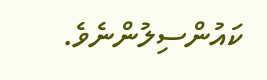ކައުންސިލުންނެވެ.